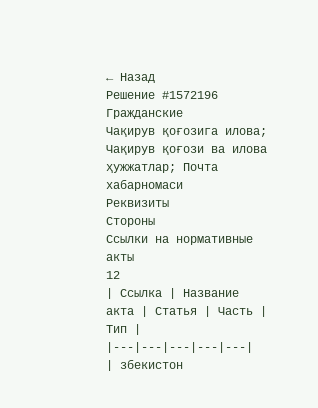← Назад
Решение #1572196 Гражданские
Чақирув қоғозига илова; Чақирув қоғози ва илова ҳужжатлар; Почта хабарномаси
Реквизиты
Стороны
Ссылки на нормативные акты
12
| Ссылка | Название акта | Статья | Часть | Тип |
|---|---|---|---|---|
| збекистон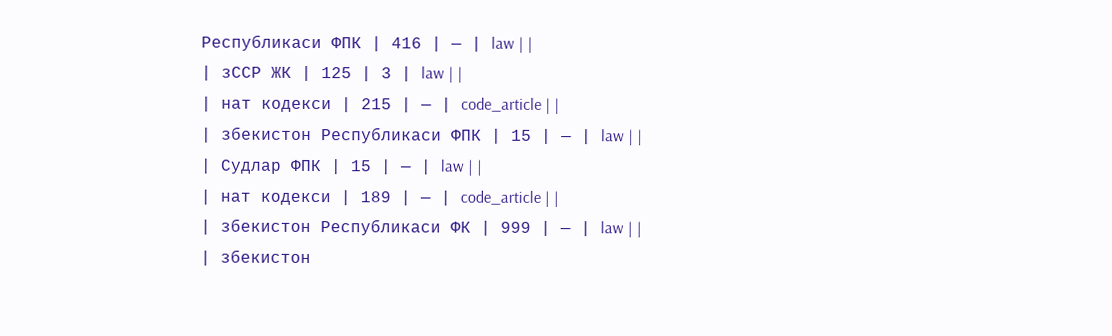Республикаси ФПК | 416 | — | law | |
| зССР ЖК | 125 | 3 | law | |
| нат кодекси | 215 | — | code_article | |
| збекистон Республикаси ФПК | 15 | — | law | |
| Судлар ФПК | 15 | — | law | |
| нат кодекси | 189 | — | code_article | |
| збекистон Республикаси ФК | 999 | — | law | |
| збекистон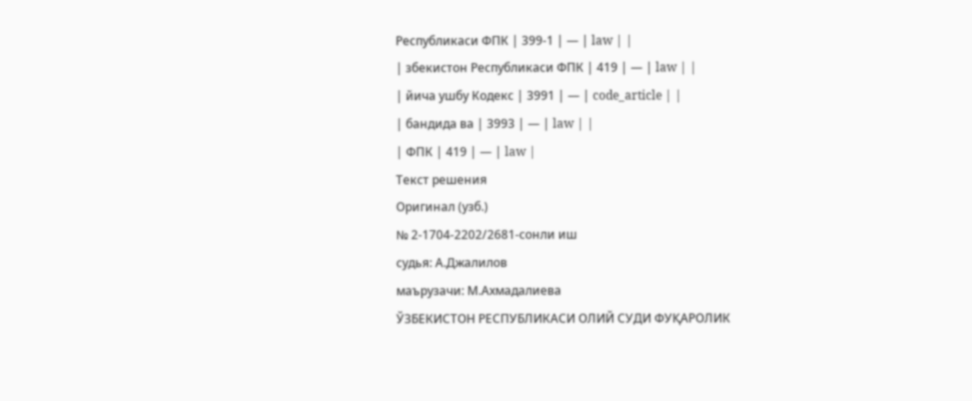Республикаси ФПК | 399-1 | — | law | |
| збекистон Республикаси ФПК | 419 | — | law | |
| йича ушбу Кодекс | 3991 | — | code_article | |
| бандида ва | 3993 | — | law | |
| ФПК | 419 | — | law |
Текст решения
Оригинал (узб.)
№ 2-1704-2202/2681-сонли иш
судья: А.Джалилов
маърузачи: М.Ахмадалиева
ЎЗБЕКИСТОН РЕСПУБЛИКАСИ ОЛИЙ СУДИ ФУҚАРОЛИК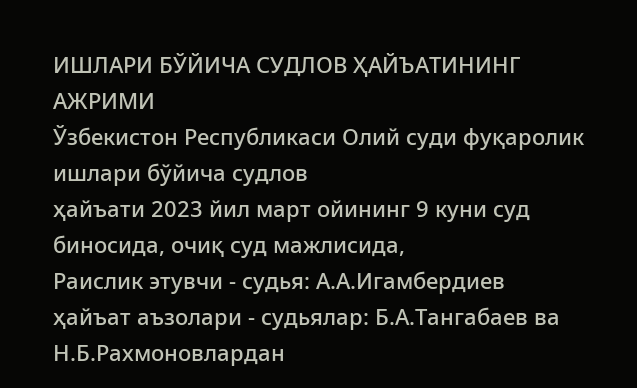ИШЛАРИ БЎЙИЧА СУДЛОВ ҲАЙЪАТИНИНГ
АЖРИМИ
Ўзбекистон Республикаси Олий суди фуқаролик ишлари бўйича судлов
ҳайъати 2023 йил март ойининг 9 куни суд биносида, очиқ суд мажлисида,
Раислик этувчи - судья: А.А.Игамбердиев
ҳайъат аъзолари - судьялар: Б.А.Тангабаев ва Н.Б.Рахмоновлардан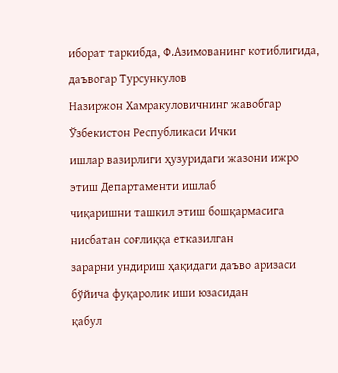иборат таркибда, Ф.Азимованинг котиблигида, даъвогар Турсункулов
Назиржон Хамракуловичнинг жавобгар Ўзбекистон Республикаси Ички
ишлар вазирлиги ҳузуридаги жазони ижро этиш Департаменти ишлаб
чиқаришни ташкил этиш бошқармасига нисбатан соғлиққа етказилган
зарарни ундириш ҳақидаги даъво аризаси бўйича фуқаролик иши юзасидан
қабул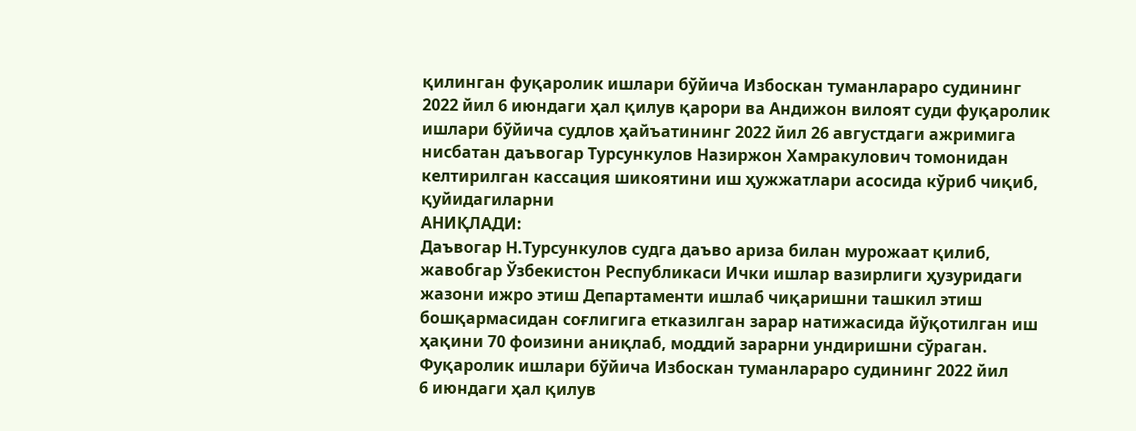қилинган фуқаролик ишлари бўйича Избоскан туманлараро судининг
2022 йил 6 июндаги ҳал қилув қарори ва Андижон вилоят суди фуқаролик
ишлари бўйича судлов ҳайъатининг 2022 йил 26 августдаги ажримига
нисбатан даъвогар Турсункулов Назиржон Хамракулович томонидан
келтирилган кассация шикоятини иш ҳужжатлари асосида кўриб чиқиб,
қуйидагиларни
АНИҚЛАДИ:
Даъвогар Н.Турсункулов судга даъво ариза билан мурожаат қилиб,
жавобгар Ўзбекистон Республикаси Ички ишлар вазирлиги ҳузуридаги
жазони ижро этиш Департаменти ишлаб чиқаришни ташкил этиш
бошқармасидан соғлигига етказилган зарар натижасида йўқотилган иш
ҳақини 70 фоизини аниқлаб, моддий зарарни ундиришни сўраган.
Фуқаролик ишлари бўйича Избоскан туманлараро судининг 2022 йил
6 июндаги ҳал қилув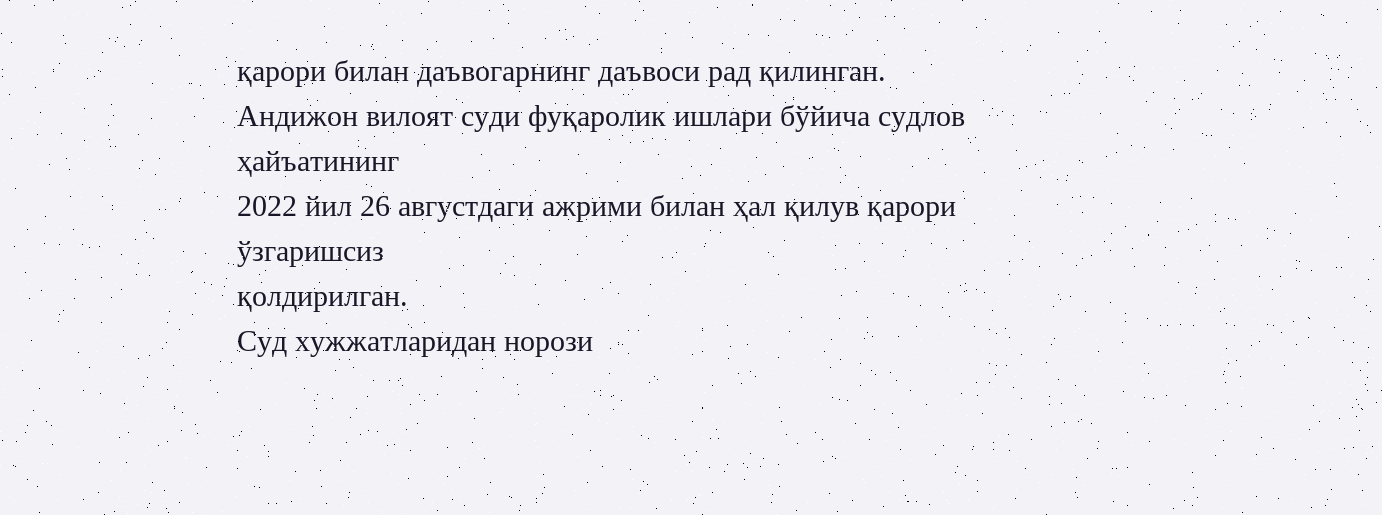қарори билан даъвогарнинг даъвоси рад қилинган.
Андижон вилоят суди фуқаролик ишлари бўйича судлов ҳайъатининг
2022 йил 26 августдаги ажрими билан ҳал қилув қарори ўзгаришсиз
қолдирилган.
Суд хужжатларидан норози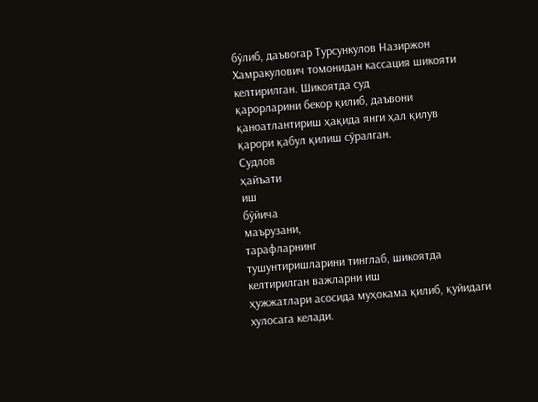бўлиб, даъвогар Турсункулов Назиржон
Хамракулович томонидан кассация шикояти келтирилган. Шикоятда суд
қарорларини бекор қилиб, даъвони қаноатлантириш ҳақида янги ҳал қилув
қарори қабул қилиш сўралган.
Судлов
ҳайъати
иш
бўйича
маърузани,
тарафларнинг
тушунтиришларини тинглаб, шикоятда келтирилган важларни иш
ҳужжатлари асосида муҳокама қилиб, қуйидаги хулосага келади.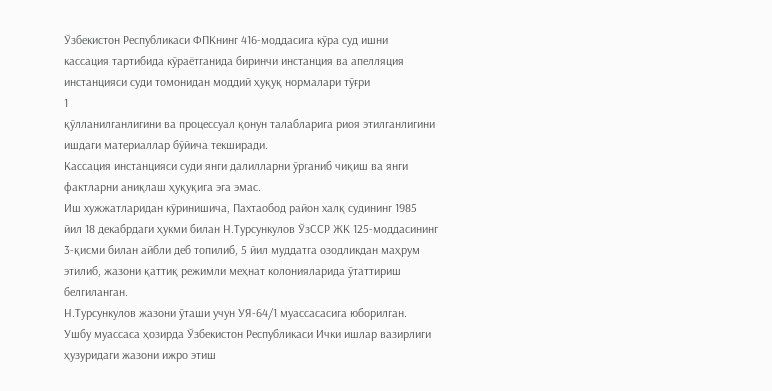Ўзбекистон Республикаси ФПКнинг 416-моддасига кўра суд ишни
кассация тартибида кўраётганида биринчи инстанция ва апелляция
инстанцияси суди томонидан моддий ҳуқуқ нормалари тўғри
1
қўлланилганлигини ва процессуал қонун талабларига риоя этилганлигини
ишдаги материаллар бўйича текширади.
Кассация инстанцияси суди янги далилларни ўрганиб чиқиш ва янги
фактларни аниқлаш ҳуқуқига эга эмас.
Иш хужжатларидан кўринишича, Пахтаобод район халқ судининг 1985
йил 18 декабрдаги ҳукми билан Н.Турсункулов ЎзССР ЖК 125-моддасининг
3-қисми билан айбли деб топилиб, 5 йил муддатга озодликдан маҳрум
этилиб, жазони қаттиқ режимли меҳнат колонияларида ўтаттириш
белгиланган.
Н.Турсункулов жазони ўташи учун УЯ-64/1 муассасасига юборилган.
Ушбу муассаса ҳозирда Ўзбекистон Республикаси Ички ишлар вазирлиги
ҳузуридаги жазони ижро этиш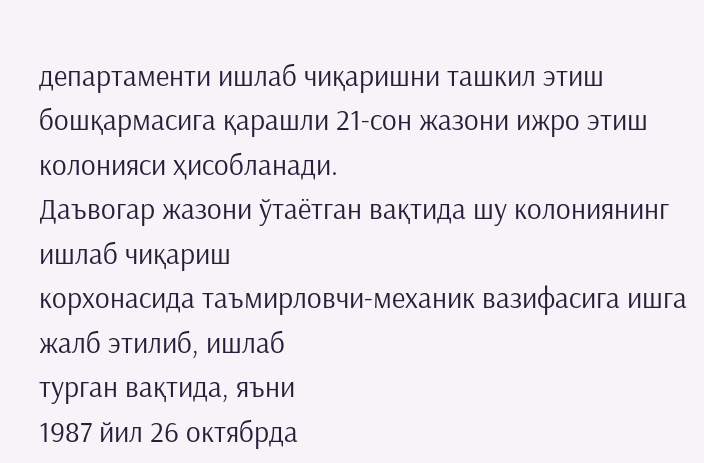департаменти ишлаб чиқаришни ташкил этиш
бошқармасига қарашли 21-сон жазони ижро этиш колонияси ҳисобланади.
Даъвогар жазони ўтаётган вақтида шу колониянинг ишлаб чиқариш
корхонасида таъмирловчи-механик вазифасига ишга жалб этилиб, ишлаб
турган вақтида, яъни
1987 йил 26 октябрда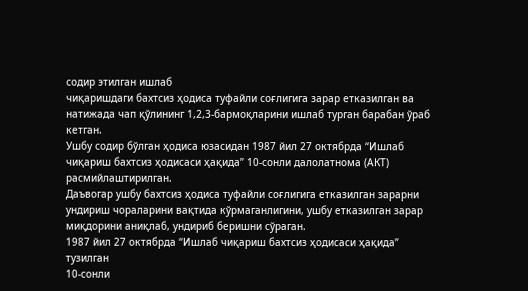содир этилган ишлаб
чиқаришдаги бахтсиз ҳодиса туфайли соғлигига зарар етказилган ва
натижада чап қўлининг 1,2,3-бармоқларини ишлаб турган барабан ўраб
кетган.
Ушбу содир бўлган ҳодиса юзасидан 1987 йил 27 октябрда “Ишлаб
чиқариш бахтсиз ҳодисаси ҳақида” 10-сонли далолатнома (АКТ)
расмийлаштирилган.
Даъвогар ушбу бахтсиз ҳодиса туфайли соғлигига етказилган зарарни
ундириш чораларини вақтида кўрмаганлигини, ушбу етказилган зарар
миқдорини аниқлаб, ундириб беришни сўраган.
1987 йил 27 октябрда “Ишлаб чиқариш бахтсиз ҳодисаси ҳақида”
тузилган
10-сонли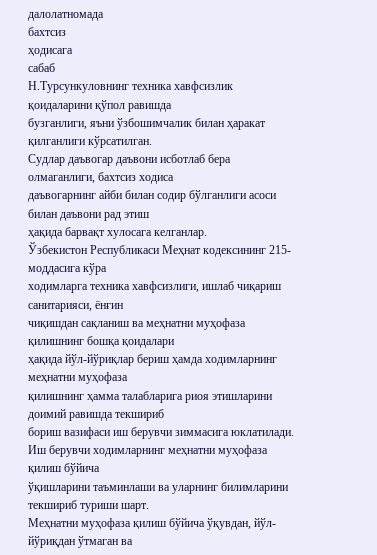далолатномада
бахтсиз
ҳодисага
сабаб
Н.Турсункуловнинг техника хавфсизлик қоидаларини қўпол равишда
бузганлиги, яъни ўзбошимчалик билан ҳаракат қилганлиги кўрсатилган.
Судлар даъвогар даъвони исботлаб бера олмаганлиги, бахтсиз ходиса
даъвогарнинг айби билан содир бўлганлиги асоси билан даъвони рад этиш
ҳақида барвақт хулосага келганлар.
Ўзбекистон Республикаси Меҳнат кодексининг 215-моддасига кўра
ходимларга техника хавфсизлиги, ишлаб чиқариш санитарияси, ёнғин
чиқишдан сақланиш ва меҳнатни муҳофаза қилишнинг бошқа қоидалари
ҳақида йўл-йўриқлар бериш ҳамда ходимларнинг меҳнатни муҳофаза
қилишнинг ҳамма талабларига риоя этишларини доимий равишда текшириб
бориш вазифаси иш берувчи зиммасига юклатилади.
Иш берувчи ходимларнинг меҳнатни муҳофаза қилиш бўйича
ўқишларини таъминлаши ва уларнинг билимларини текшириб туриши шарт.
Меҳнатни муҳофаза қилиш бўйича ўқувдан, йўл-йўриқдан ўтмаган ва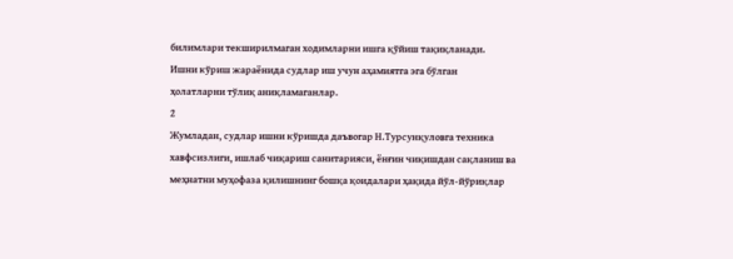билимлари текширилмаган ходимларни ишга қўйиш тақиқланади.
Ишни кўриш жараёнида судлар иш учун аҳамиятга эга бўлган
ҳолатларни тўлиқ аниқламаганлар.
2
Жумладан, судлар ишни кўришда даъвогар Н.Турсунқуловга техника
хавфсизлиги, ишлаб чиқариш санитарияси, ёнғин чиқишдан сақланиш ва
меҳнатни муҳофаза қилишнинг бошқа қоидалари ҳақида йўл-йўриқлар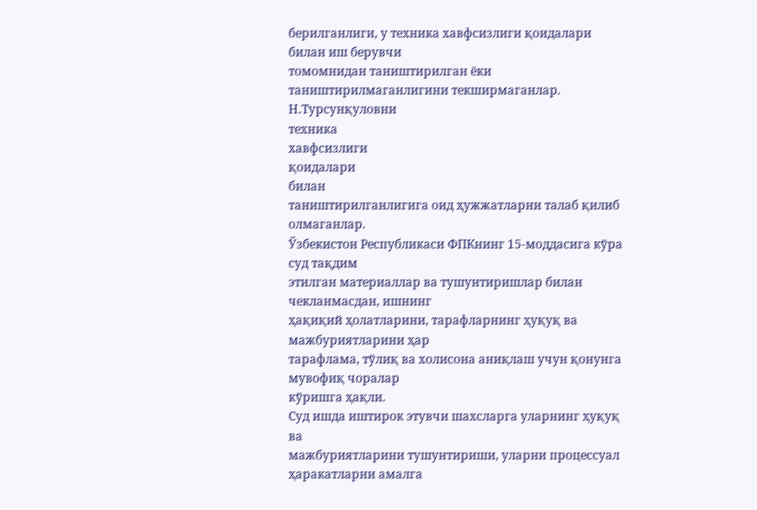берилганлиги, у техника хавфсизлиги қоидалари билан иш берувчи
томомнидан таништирилган ёки таништирилмаганлигини текширмаганлар.
Н.Турсунқуловни
техника
хавфсизлиги
қоидалари
билан
таништирилганлигига оид ҳужжатларни талаб қилиб олмаганлар.
Ўзбекистон Республикаси ФПКнинг 15-моддасига кўра суд тақдим
этилган материаллар ва тушунтиришлар билан чекланмасдан, ишнинг
ҳақиқий ҳолатларини, тарафларнинг ҳуқуқ ва мажбуриятларини ҳар
тарафлама, тўлиқ ва холисона аниқлаш учун қонунга мувофиқ чоралар
кўришга ҳақли.
Суд ишда иштирок этувчи шахсларга уларнинг ҳуқуқ ва
мажбуриятларини тушунтириши, уларни процессуал ҳаракатларни амалга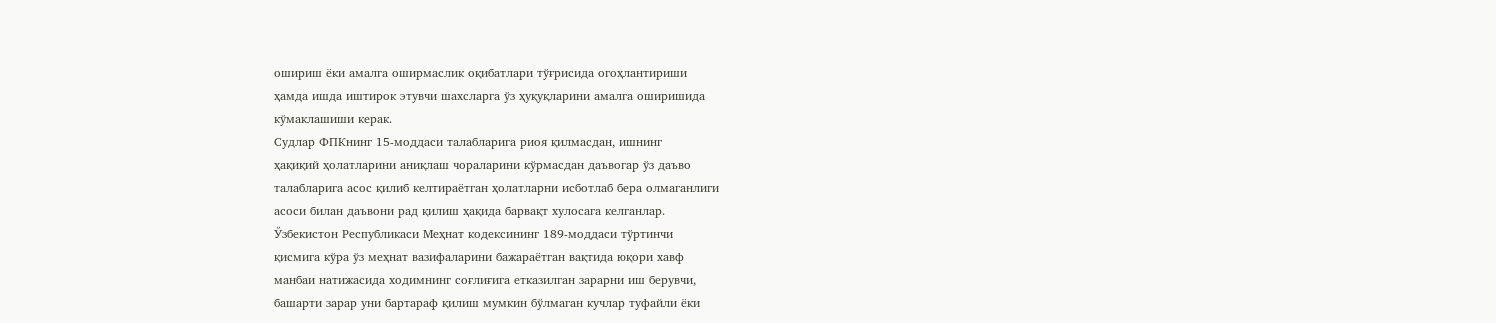ошириш ёки амалга оширмаслик оқибатлари тўғрисида огоҳлантириши
ҳамда ишда иштирок этувчи шахсларга ўз ҳуқуқларини амалга оширишида
кўмаклашиши керак.
Судлар ФПКнинг 15-моддаси талабларига риоя қилмасдан, ишнинг
ҳақиқий ҳолатларини аниқлаш чораларини кўрмасдан даъвогар ўз даъво
талабларига асос қилиб келтираётган ҳолатларни исботлаб бера олмаганлиги
асоси билан даъвони рад қилиш ҳақида барвақт хулосага келганлар.
Ўзбекистон Республикаси Меҳнат кодексининг 189-моддаси тўртинчи
қисмига кўра ўз меҳнат вазифаларини бажараётган вақтида юқори хавф
манбаи натижасида ходимнинг соғлиғига етказилган зарарни иш берувчи,
башарти зарар уни бартараф қилиш мумкин бўлмаган кучлар туфайли ёки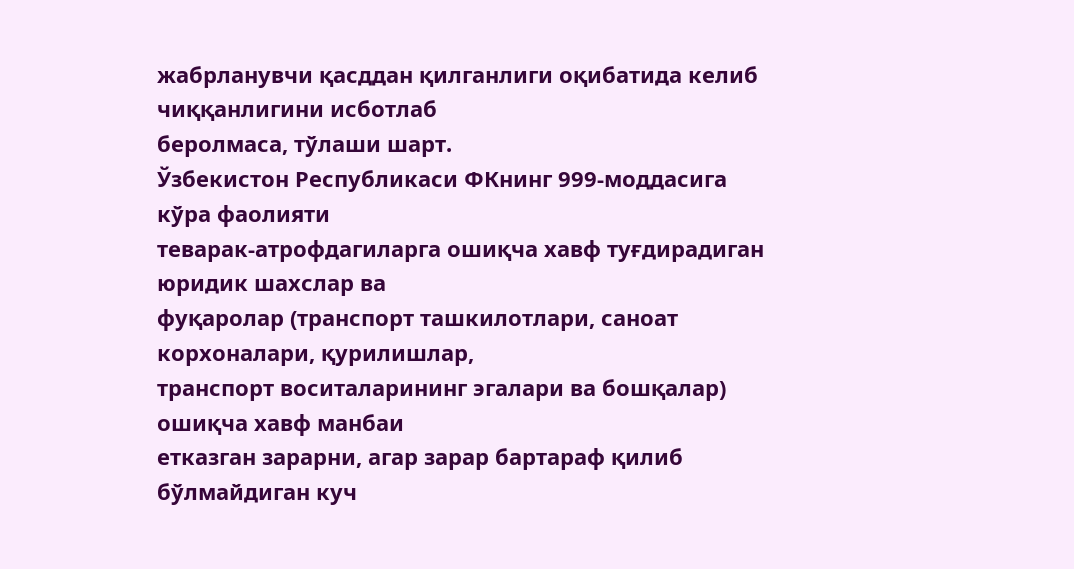жабрланувчи қасддан қилганлиги оқибатида келиб чиққанлигини исботлаб
беролмаса, тўлаши шарт.
Ўзбекистон Республикаси ФКнинг 999-моддасига кўра фаолияти
теварак-атрофдагиларга ошиқча хавф туғдирадиган юридик шахслар ва
фуқаролар (транспорт ташкилотлари, саноат корхоналари, қурилишлар,
транспорт воситаларининг эгалари ва бошқалар) ошиқча хавф манбаи
етказган зарарни, агар зарар бартараф қилиб бўлмайдиган куч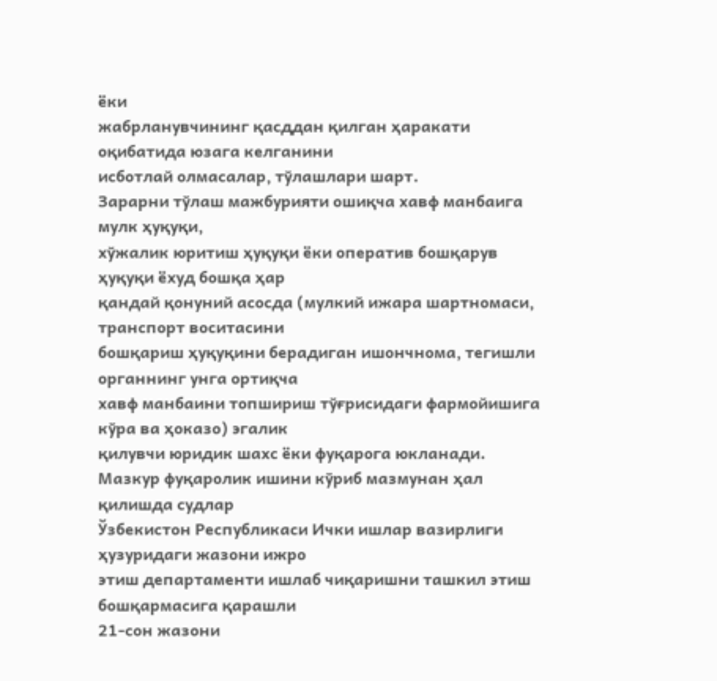ёки
жабрланувчининг қасддан қилган ҳаракати оқибатида юзага келганини
исботлай олмасалар, тўлашлари шарт.
Зарарни тўлаш мажбурияти ошиқча хавф манбаига мулк ҳуқуқи,
хўжалик юритиш ҳуқуқи ёки оператив бошқарув ҳуқуқи ёхуд бошқа ҳар
қандай қонуний асосда (мулкий ижара шартномаси, транспорт воситасини
бошқариш ҳуқуқини берадиган ишончнома, тегишли органнинг унга ортиқча
хавф манбаини топшириш тўғрисидаги фармойишига кўра ва ҳоказо) эгалик
қилувчи юридик шахс ёки фуқарога юкланади.
Мазкур фуқаролик ишини кўриб мазмунан ҳал қилишда судлар
Ўзбекистон Республикаси Ички ишлар вазирлиги ҳузуридаги жазони ижро
этиш департаменти ишлаб чиқаришни ташкил этиш бошқармасига қарашли
21-сон жазони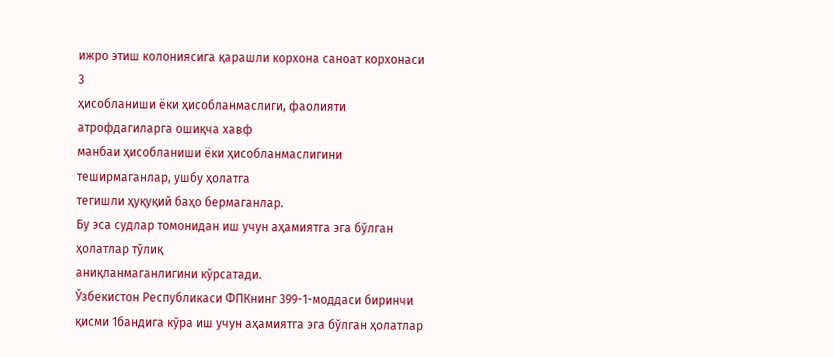ижро этиш колониясига қарашли корхона саноат корхонаси
3
ҳисобланиши ёки ҳисобланмаслиги, фаолияти атрофдагиларга ошиқча хавф
манбаи ҳисобланиши ёки ҳисобланмаслигини теширмаганлар, ушбу ҳолатга
тегишли ҳуқуқий баҳо бермаганлар.
Бу эса судлар томонидан иш учун аҳамиятга эга бўлган ҳолатлар тўлиқ
аниқланмаганлигини кўрсатади.
Ўзбекистон Республикаси ФПКнинг 399-1-моддаси биринчи қисми 1бандига кўра иш учун аҳамиятга эга бўлган ҳолатлар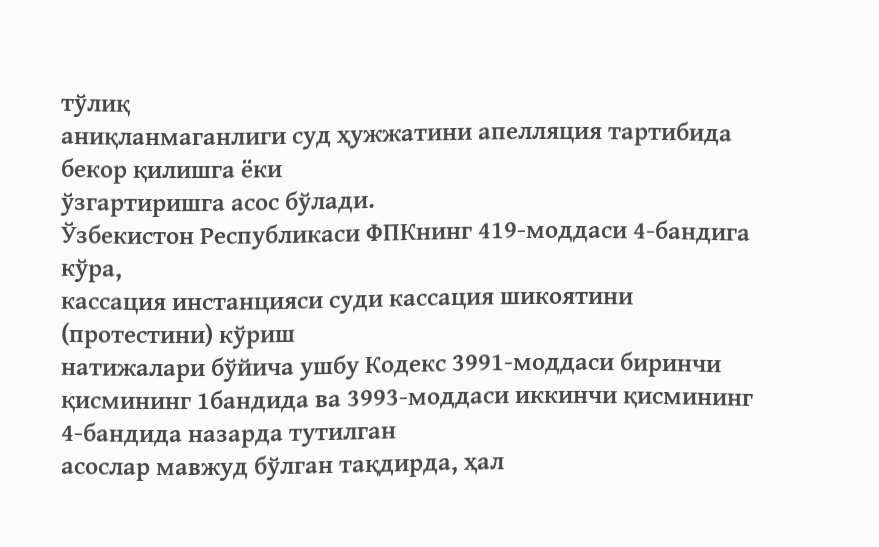тўлиқ
аниқланмаганлиги суд ҳужжатини апелляция тартибида бекор қилишга ёки
ўзгартиришга асос бўлади.
Ўзбекистон Республикаси ФПКнинг 419-моддаси 4-бандига кўра,
кассация инстанцияси суди кассация шикоятини (протестини) кўриш
натижалари бўйича ушбу Кодекс 3991-моддаси биринчи қисмининг 1бандида ва 3993-моддаси иккинчи қисмининг 4-бандида назарда тутилган
асослар мавжуд бўлган тақдирда, ҳал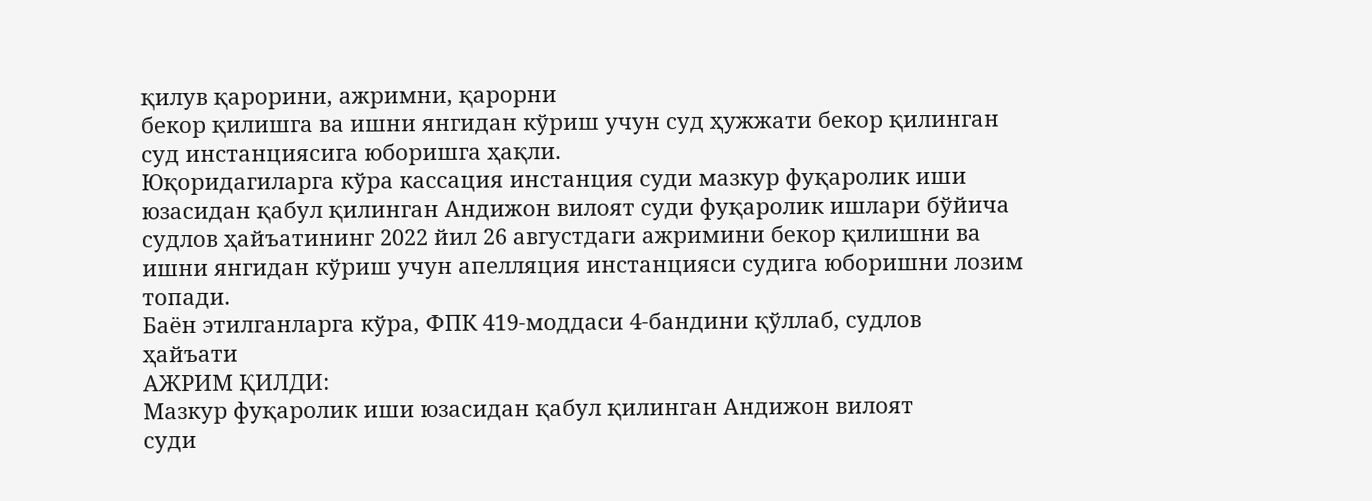қилув қарорини, ажримни, қарорни
бекор қилишга ва ишни янгидан кўриш учун суд ҳужжати бекор қилинган
суд инстанциясига юборишга ҳақли.
Юқоридагиларга кўра кассация инстанция суди мазкур фуқаролик иши
юзасидан қабул қилинган Андижон вилоят суди фуқаролик ишлари бўйича
судлов ҳайъатининг 2022 йил 26 августдаги ажримини бекор қилишни ва
ишни янгидан кўриш учун апелляция инстанцияси судига юборишни лозим
топади.
Баён этилганларга кўра, ФПК 419-моддаси 4-бандини қўллаб, судлов
ҳайъати
АЖРИМ ҚИЛДИ:
Мазкур фуқаролик иши юзасидан қабул қилинган Андижон вилоят
суди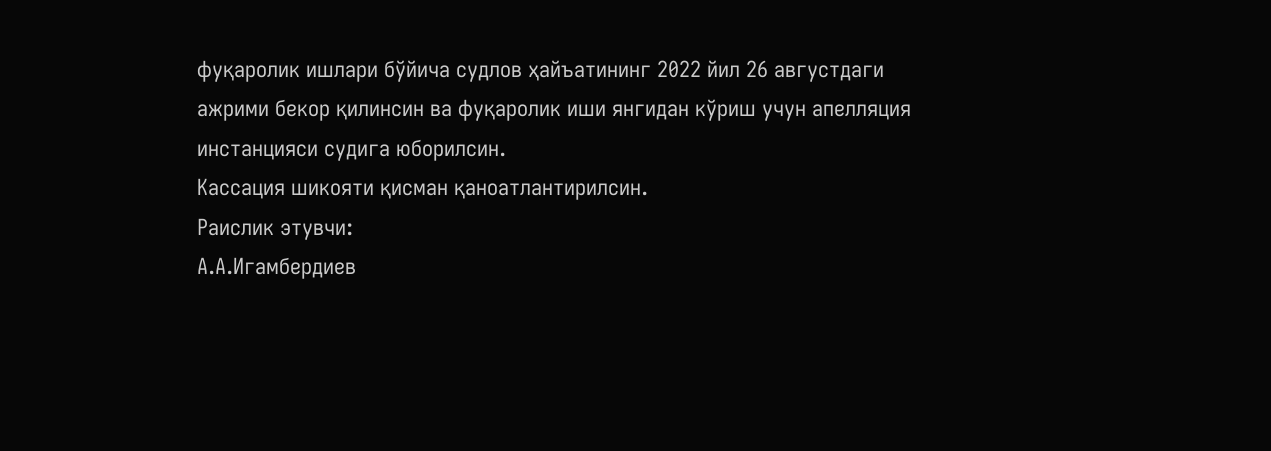фуқаролик ишлари бўйича судлов ҳайъатининг 2022 йил 26 августдаги
ажрими бекор қилинсин ва фуқаролик иши янгидан кўриш учун апелляция
инстанцияси судига юборилсин.
Кассация шикояти қисман қаноатлантирилсин.
Раислик этувчи:
А.А.Игамбердиев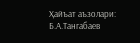Ҳайъат аъзолари:
Б.А.Тангабаев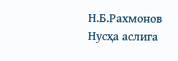Н.Б.Рахмонов
Нусҳа аслига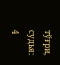тўғри, судья:
4